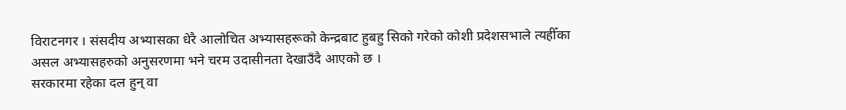विराटनगर । संसदीय अभ्यासका धेरै आलोचित अभ्यासहरूको केन्द्रबाट हुबहु सिको गरेको कोशी प्रदेशसभाले त्यहीँका असल अभ्यासहरुको अनुसरणमा भने चरम उदासीनता देखाउँदै आएको छ ।
सरकारमा रहेका दल हुन् वा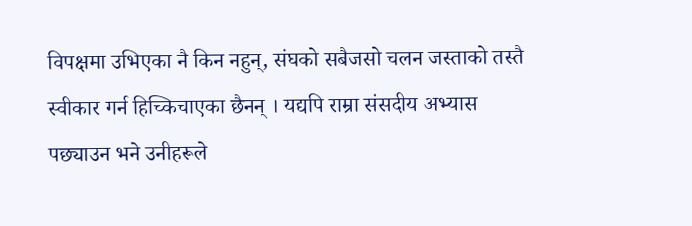विपक्षमा उभिएका नै किन नहुन्, संघको सबैजसो चलन जस्ताको तस्तै स्वीकार गर्न हिच्किचाएका छैनन् । यद्यपि राम्रा संसदीय अभ्यास पछ्याउन भने उनीहरूले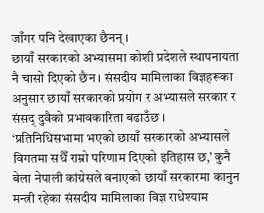जाँगर पनि देखाएका छैनन् ।
छायाँ सरकारको अभ्यासमा कोशी प्रदेशले स्थापनायता नै चासो दिएको छैन । संसदीय मामिलाका विज्ञहरूका अनुसार छायाँ सरकारको प्रयोग र अभ्यासले सरकार र संसद् दुवैको प्रभावकारिता बढाउँछ ।
‘प्रतिनिधिसभामा भएको छायाँ सरकारको अभ्यासले विगतमा सधैँ राम्रो परिणाम दिएको इतिहास छ,’ कुनै बेला नेपाली कांग्रेसले बनाएको छायाँ सरकारमा कानुन मन्त्री रहेका संसदीय मामिलाका विज्ञ राधेश्याम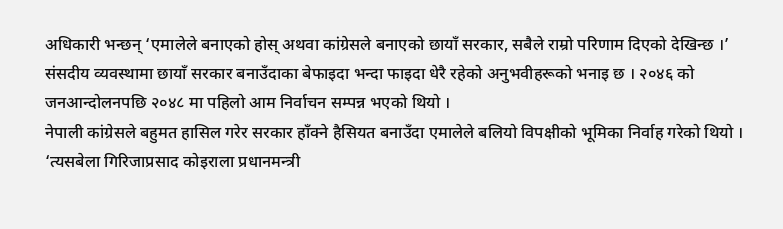अधिकारी भन्छन् ‘एमालेले बनाएको होस् अथवा कांग्रेसले बनाएको छायाँ सरकार, सबैले राम्रो परिणाम दिएको देखिन्छ ।’
संसदीय व्यवस्थामा छायाँ सरकार बनाउँदाका बेफाइदा भन्दा फाइदा धेरै रहेको अनुभवीहरूको भनाइ छ । २०४६ को जनआन्दोलनपछि २०४८ मा पहिलो आम निर्वाचन सम्पन्न भएको थियो ।
नेपाली कांग्रेसले बहुमत हासिल गरेर सरकार हाँक्ने हैसियत बनाउँदा एमालेले बलियो विपक्षीको भूमिका निर्वाह गरेको थियो ।
‘त्यसबेला गिरिजाप्रसाद कोइराला प्रधानमन्त्री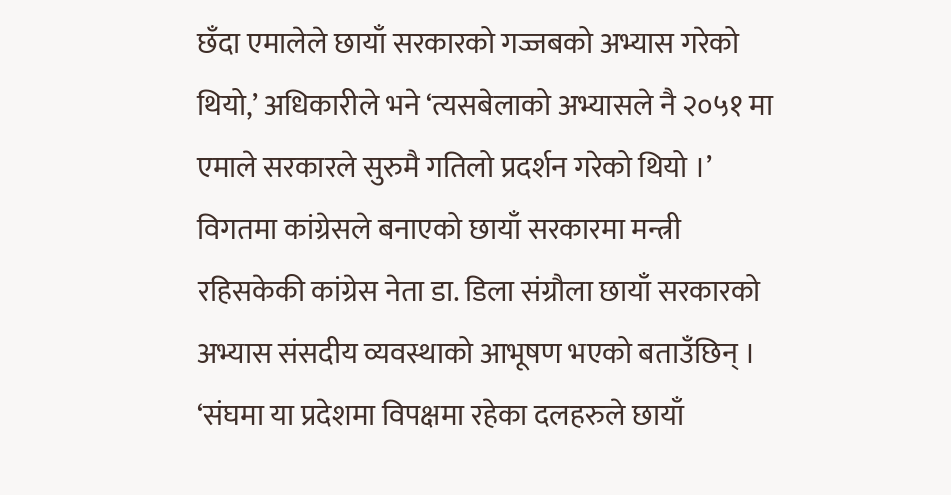छँदा एमालेले छायाँ सरकारको गज्जबको अभ्यास गरेको थियो,’ अधिकारीले भने ‘त्यसबेलाको अभ्यासले नै २०५१ मा एमाले सरकारले सुरुमै गतिलो प्रदर्शन गरेको थियो ।’
विगतमा कांग्रेसले बनाएको छायाँ सरकारमा मन्त्री रहिसकेकी कांग्रेस नेता डा. डिला संग्रौला छायाँ सरकारको अभ्यास संसदीय व्यवस्थाको आभूषण भएको बताउँछिन् ।
‘संघमा या प्रदेशमा विपक्षमा रहेका दलहरुले छायाँ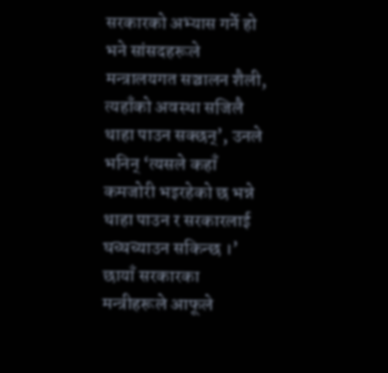सरकारको अभ्यास गर्ने हो भने सांसदहरूले मन्त्रालयगत सञ्चालन शैली, त्यहाँको अवस्था सजिलै थाहा पाउन सक्छन्’, उनले भनिन् ‘त्यसले कहाँ कमजोरी भइरहेको छ भन्ने थाहा पाउन र सरकारलाई घच्घच्याउन सकिन्छ ।’
छायाँ सरकारका मन्त्रीहरूले आफूले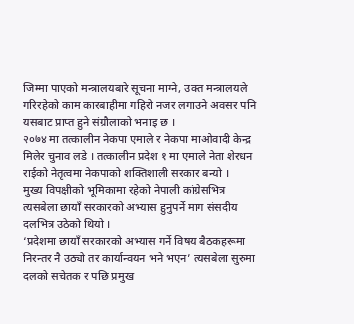जिम्मा पाएको मन्त्रालयबारे सूचना माग्ने, उक्त मन्त्रालयले गरिरहेको काम कारबाहीमा गहिरो नजर लगाउने अवसर पनि यसबाट प्राप्त हुने संग्रौलाको भनाइ छ ।
२०७४ मा तत्कालीन नेकपा एमाले र नेकपा माओवादी केन्द्र मिलेर चुनाव लडे । तत्कालीन प्रदेश १ मा एमाले नेता शेरधन राईको नेतृत्वमा नेकपाको शक्तिशाली सरकार बन्यो ।
मुख्य विपक्षीको भूमिकामा रहेको नेपाली कांग्रेसभित्र त्यसबेला छायाँ सरकारको अभ्यास हुनुपर्ने माग संसदीय दलभित्र उठेको थियो ।
‘प्रदेशमा छायाँ सरकारको अभ्यास गर्ने विषय बैठकहरूमा निरन्तर नै उठ्यो तर कार्यान्वयन भने भएन’ त्यसबेला सुरुमा दलको सचेतक र पछि प्रमुख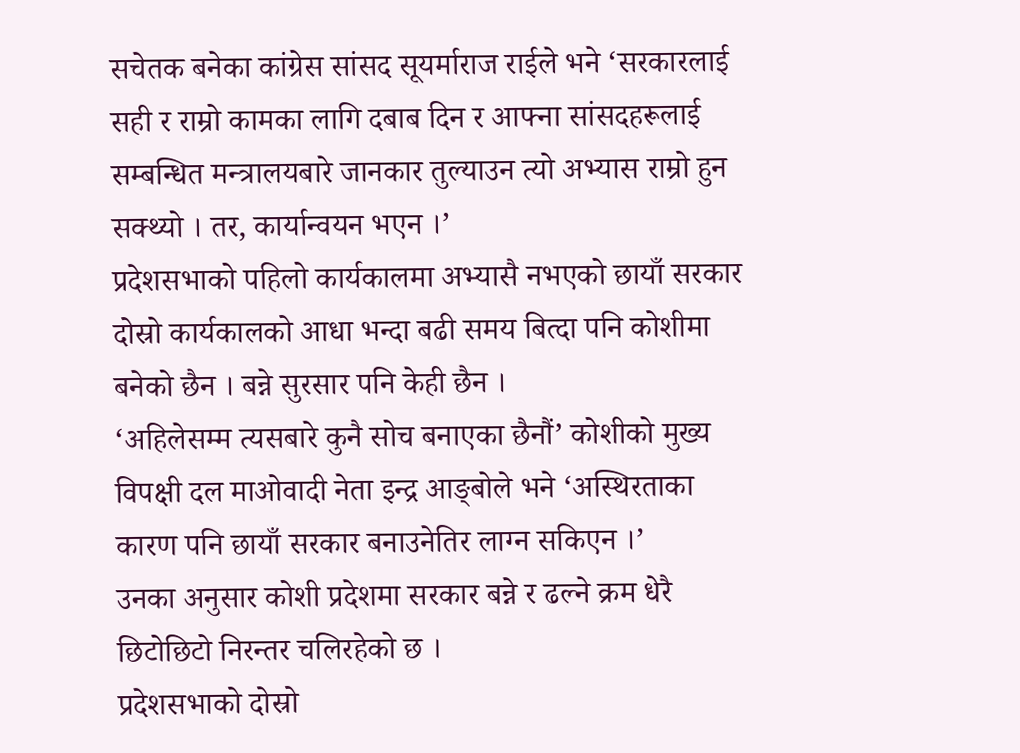सचेतक बनेका कांग्रेस सांसद सूयर्माराज राईले भने ‘सरकारलाई सही र राम्रो कामका लागि दबाब दिन र आफ्ना सांसदहरूलाई सम्बन्धित मन्त्रालयबारे जानकार तुल्याउन त्यो अभ्यास राम्रो हुन सक्थ्यो । तर, कार्यान्वयन भएन ।’
प्रदेशसभाको पहिलो कार्यकालमा अभ्यासै नभएको छायाँ सरकार दोस्रो कार्यकालको आधा भन्दा बढी समय बित्दा पनि कोशीमा बनेको छैन । बन्ने सुरसार पनि केही छैन ।
‘अहिलेसम्म त्यसबारे कुनै सोच बनाएका छैनौं’ कोशीको मुख्य विपक्षी दल माओवादी नेता इन्द्र आङ्बोले भने ‘अस्थिरताका कारण पनि छायाँ सरकार बनाउनेतिर लाग्न सकिएन ।’
उनका अनुसार कोशी प्रदेशमा सरकार बन्ने र ढल्ने क्रम धेरै छिटोछिटो निरन्तर चलिरहेको छ ।
प्रदेशसभाको दोस्रो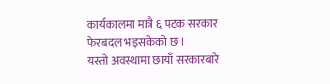कार्यकालमा मात्रै ६ पटक सरकार फेरबदल भइसकेको छ ।
यस्तो अवस्थामा छायाँ सरकारबारे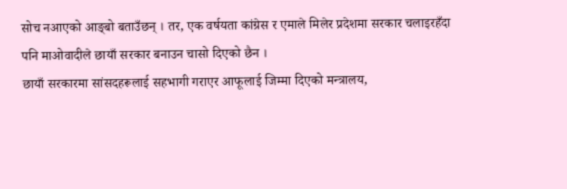सोच नआएको आङ्बो बताउँछन् । तर, एक वर्षयता कांग्रेस र एमाले मिलेर प्रदेशमा सरकार चलाइरहँदा पनि माओवादीले छायाँ सरकार बनाउन चासो दिएको छैन ।
छायाँ सरकारमा सांसदहरूलाई सहभागी गराएर आफूलाई जिम्मा दिएको मन्त्रालय,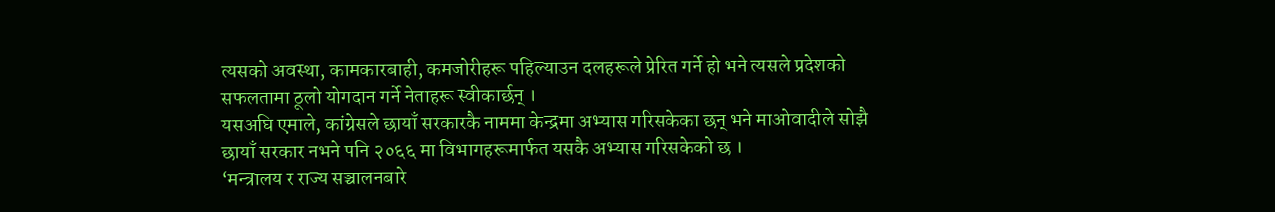त्यसको अवस्था, कामकारबाही, कमजोरीहरू पहिल्याउन दलहरूले प्रेरित गर्ने हो भने त्यसले प्रदेशको सफलतामा ठूलो योगदान गर्ने नेताहरू स्वीकार्छन् ।
यसअघि एमाले, कांग्रेसले छायाँ सरकारकै नाममा केन्द्रमा अभ्यास गरिसकेका छन् भने माओवादीले सोझै छायाँ सरकार नभने पनि २०६६ मा विभागहरूमार्फत यसकै अभ्यास गरिसकेको छ ।
‘मन्त्रालय र राज्य सञ्चालनबारे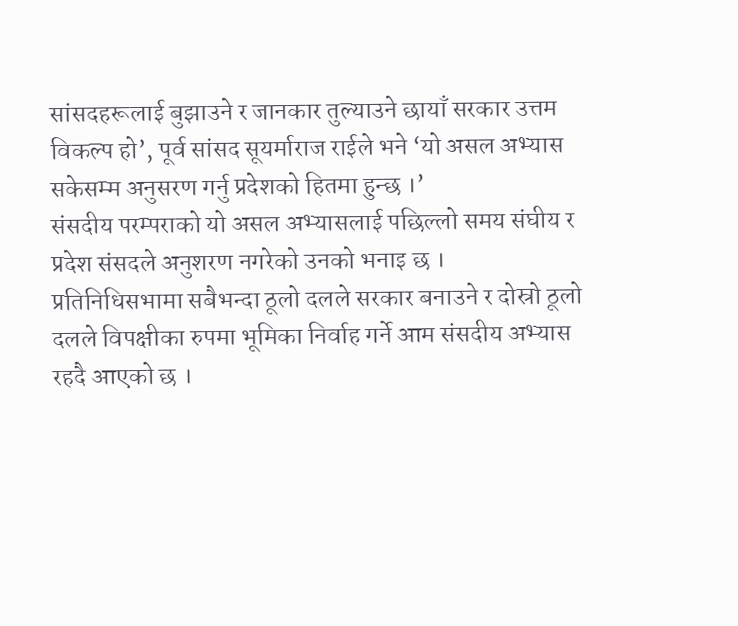सांसदहरूलाई बुझाउने र जानकार तुल्याउने छायाँ सरकार उत्तम विकल्प हो’, पूर्व सांसद सूयर्माराज राईले भने ‘यो असल अभ्यास सकेसम्म अनुसरण गर्नु प्रदेशको हितमा हुन्छ ।’
संसदीय परम्पराको यो असल अभ्यासलाई पछिल्लो समय संघीय र प्रदेश संसदले अनुशरण नगरेको उनको भनाइ छ ।
प्रतिनिधिसभामा सबैभन्दा ठूलो दलले सरकार बनाउने र दोस्रो ठूलो दलले विपक्षीका रुपमा भूमिका निर्वाह गर्ने आम संसदीय अभ्यास रहदै आएको छ ।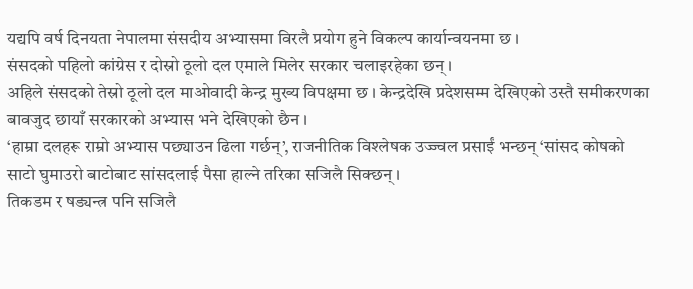यद्यपि वर्ष दिनयता नेपालमा संसदीय अभ्यासमा विरलै प्रयोग हुने विकल्प कार्यान्वयनमा छ ।
संसदको पहिलो कांग्रेस र दोस्रो ठूलो दल एमाले मिलेर सरकार चलाइरहेका छन् ।
अहिले संसदको तेस्रो ठूलो दल माओवादी केन्द्र मुख्य विपक्षमा छ । केन्द्रदेखि प्रदेशसम्म देखिएको उस्तै समीकरणका बावजुद छायाँ सरकारको अभ्यास भने देखिएको छैन ।
‘हाम्रा दलहरू राम्रो अभ्यास पछ्याउन ढिला गर्छन्’, राजनीतिक विश्लेषक उज्ज्वल प्रसाईं भन्छन् ‘सांसद कोषको साटो घुमाउरो बाटोबाट सांसदलाई पैसा हाल्ने तरिका सजिलै सिक्छन् ।
तिकडम र षड्यन्त्र पनि सजिलै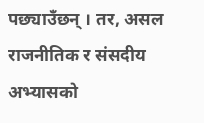पछ्याउँछन् । तर, असल राजनीतिक र संसदीय अभ्यासको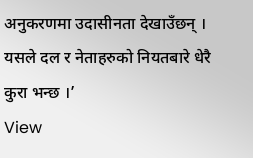अनुकरणमा उदासीनता देखाउँछन् । यसले दल र नेताहरुको नियतबारे धेरै कुरा भन्छ ।’
View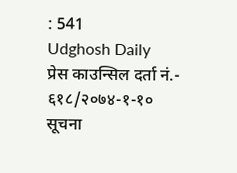: 541
Udghosh Daily
प्रेस काउन्सिल दर्ता नं.- ६१८/२०७४-१-१०
सूचना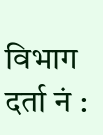विभाग दर्ता नं :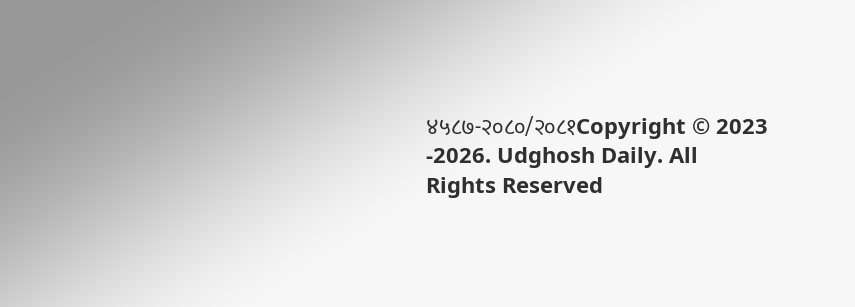४५८७-२०८०/२०८१Copyright © 2023 -2026. Udghosh Daily. All Rights Reserved